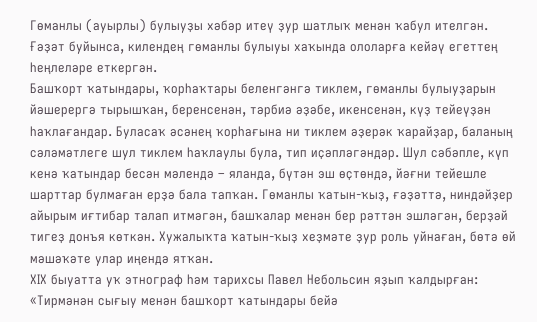Гөманлы (ауырлы) булыуҙы хәбәр итеү ҙур шатлыҡ менән ҡабул ителгән. Ғәҙәт буйынса, килендең гөманлы булыуы хаҡында ололарға кейәү егеттең һеңлеләре еткергән.
Башҡорт ҡатындары, ҡорһаҡтары беленгәнгә тиклем, гөманлы булыуҙарын йәшерергә тырышҡан, беренсенән, тәрбиә әҙәбе, икенсенән, күҙ тейеүҙән һаҡлағандар. Буласаҡ әсәнең ҡорһағына ни тиклем әҙерәк ҡарайҙар, баланың сәләмәтлеге шул тиклем һаҡлаулы була, тип иҫәпләгәндәр. Шул сәбәпле, күп кенә ҡатындар бесән мәлендә – яланда, бүтән эш өҫтөндә, йәғни тейешле шарттар булмаған ерҙә бала тапҡан. Гөманлы ҡатын-ҡыҙ, ғәҙәттә, ниндәйҙер айырым иғтибар талап итмәгән, башҡалар менән бер рәттән эшләгән, берҙәй тигеҙ донъя көткән. Хужалыҡта ҡатын-ҡыҙ хеҙмәте ҙур роль уйнаған, бөтә өй мәшәҡәте улар иңендә ятҡан.
ХIХ быуатта уҡ этнограф һәм тарихсы Павел Небольсин яҙып ҡалдырған: «Тирмәнән сығыу менән башҡорт ҡатындары бейә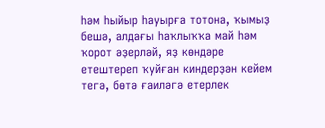һәм һыйыр һауырға тотона, ҡымыҙ бешә, алдағы һаҡлыҡҡа май һәм ҡорот әҙерләй, яҙ көндәре етештереп ҡуйған киндерҙән кейем тегә, бөтә ғаиләгә етерлек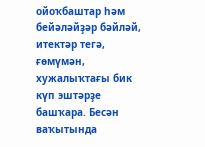ойоҡбаштар һәм бейәләйҙәр бәйләй, итектәр тегә, ғөмүмән, хужалыҡтағы бик күп эштәрҙе башҡара. Бесән ваҡытында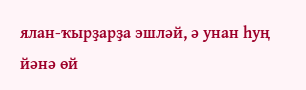ялан-ҡырҙарҙа эшләй, ә унан һуң йәнә өй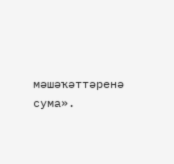мәшәҡәттәренә сума».